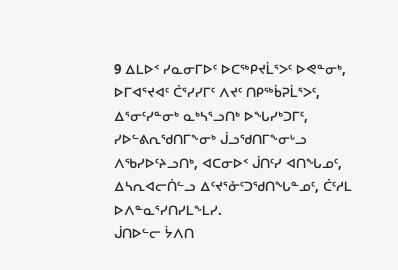9 ᐃᒪᐅᑉ ᓯᓇᓂᒥᐅᑦ ᐅᑕᖅᑭᔪᒫᕐᐳᑦ ᐅᕙᓐᓂᒃ, ᐅᒥᐊᕐᔪᐊᑦ ᑖᕐᓯᓯᒥᑦ ᐱᔪᑦ ᑎᑭᖅᑳᕈᒫᕐᐳᑦ, ᐃᕐᓂᑦᓯᓐᓂᒃ ᓇᒃᓴᕐᓗᑎᒃ ᐅᖓᓯᒃᑐᒥᑦ, ᓯᐅᓪᕕᕆᖁᑎᒥᖕᓂᒃ ᒎᓗᖁᑎᒥᖕᓂᒡᓗ ᐱᖃᓯᐅᑦᔨᓗᑎᒃ, ᐊᑕᓂᐅᑉ ᒎᑎᑦᓯ ᐊᑎᖓᓄᑦ, ᐃᓴᕆᐊᓕᑏᓪᓗ ᐃᑦᔪᕐᓁᑦᑐᖁᑎᖓᓐᓄᑦ, ᑖᑦᓱᒪ ᐅᐱᓐᓇᕐᓯᑎᓯᒪᖕᒪᓯ.
ᒎᑎᐅᓪᓕ ᔮᐱᑎ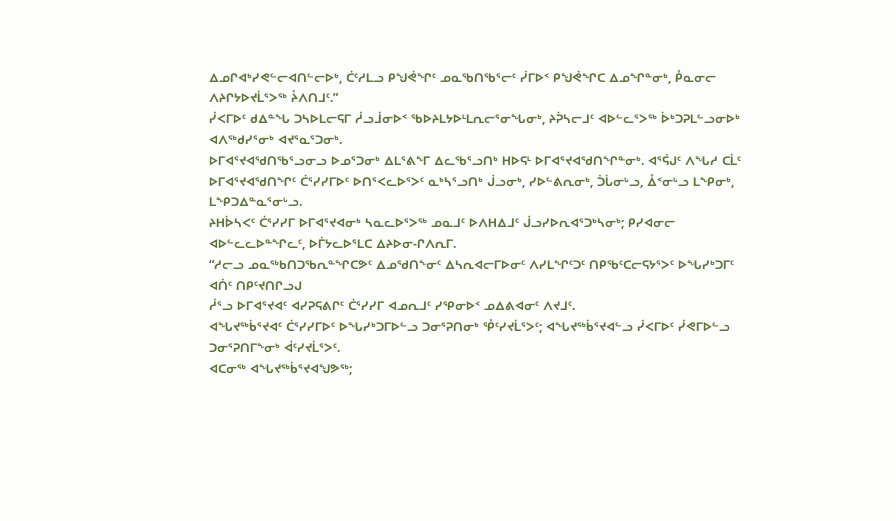ᐃᓄᒋᐊᒃᓯᕙᓪᓕᐊᑎᓪᓕᐅᒃ, ᑖᑦᓱᒪᓗ ᑭᖑᕚᖏᑦ ᓄᓇᖃᑎᖃᕐᓕᑦ ᓰᒥᐅᑉ ᑭᖑᕚᖏᑕ ᐃᓄᖏᓐᓂᒃ, ᑬᓇᓂᓕ ᐱᔨᒋᔭᐅᔪᒫᕐᐳᖅ ᔧᐱᑎᒧᑦ.”
ᓰᐸᒥᐅᑦ ᑯᐃᓐᖓ ᑐᓴᐅᒪᓕᕋᒥ ᓲᓗᒨᓂᐅᑉ ᖃᐅᔨᒪᔭᐅᒻᒪᕆᓕᕐᓂᖓᓂᒃ, ᔨᕉᓴᓕᒧᑦ ᐊᐅᓪᓚᕐᐳᖅ ᐆᒃᑐᕈᒪᓪᓗᓂᐅᒃ ᐊᐱᖅᑯᓯᕐᓂᒃ ᐊᔪᕐᓇᕐᑐᓂᒃ.
ᐅᒥᐊᕐᔪᐊᖁᑎᖃᕐᓗᓂᓗ ᐅᓄᕐᑐᓂᒃ ᐃᒪᕐᕕᖕᒥ ᐃᓚᖃᕐᓗᑎᒃ ᕼᐅᕋᒻ ᐅᒥᐊᕐᔪᐊᖁᑎᖏᓐᓂᒃ. ᐊᕐᕌᒍᑦ ᐱᖓᓱ ᑕᒫᑦ ᐅᒥᐊᕐᔪᐊᖁᑎᖏᑦ ᑖᕐᓯᓯᒥᐅᑦ ᐅᑎᕐᐸᓚᐅᕐᐳᑦ ᓇᒃᓴᕐᓗᑎᒃ ᒎᓗᓂᒃ, ᓯᐅᓪᕕᕆᓂᒃ, ᑑᒑᓂᒡᓗ, ᐂᑉᓂᒡᓗ ᒪᖕᑭᓂᒃ, ᒪᖕᑭᑐᐃᓐᓇᕐᓂᒡᓗ.
ᔨᕼᐆᓴᐸᑦ ᑖᕐᓯᓯᒥ ᐅᒥᐊᕐᔪᐊᓂᒃ ᓴᓇᓚᐅᕐᐳᖅ ᓄᓇᒧᑦ ᐅᐱᕼᐃᒧᑦ ᒎᓗᓯᐅᕆᐊᕐᑐᒃᓴᓂᒃ; ᑭᓯᐊᓂᓕ ᐊᐅᓪᓚᓚᐅᓐᖏᓚᑦ, ᐅᒦᔭᓚᐅᕐᒪᑕ ᐃᔨᐅᓂ-ᒋᐱᕆᒥ.
“ᓱᓕᓗ ᓄᓇᖅᑲᑎᑐᖃᕆᓐᖏᑕᕗᑦ ᐃᓄᖁᑎᖕᓂᑦ ᐃᓴᕆᐊᓕᒥᐅᓂᑦ ᐱᓯᒪᖏᑦᑐᑦ ᑎᑭᖃᑦᑕᓕᕋᔭᕐᐳᑦ ᐅᖓᓯᒃᑐᒥᑦ ᐊᑏᑦ ᑎᑭᑦᔪᑎᒋᓗᒍ
ᓲᕐᓗ ᐅᒥᐊᕐᔪᐊᑦ ᐊᓯᕈᕋᕕᒋᑦ ᑖᕐᓯᓯᒥ ᐊᓄᕆᒧᑦ ᓯᕿᓂᐅᑉ ᓄᐃᕕᐊᓂᑦ ᐱᔪᒧᑦ.
ᐊᖓᔪᖅᑳᕐᔪᐊᑦ ᑖᕐᓯᓯᒥᐅᑦ ᐅᖓᓯᒃᑐᒥᐅᓪᓗ ᑐᓂᕐᕈᑎᓂᒃ ᕾᑦᓯᔪᒫᕐᐳᑦ; ᐊᖓᔪᖅᑳᕐᔪᐊᓪᓗ ᓰᐸᒥᐅᑦ ᓰᕙᒥᐅᓪᓗ ᑐᓂᕐᕈᑎᒥᖕᓂᒃ ᐋᑦᓯᔪᒫᕐᐳᑦ.
ᐊᑕᓂᖅ ᐊᖓᔪᖅᑳᕐᔪᐊᖑᕗᖅ;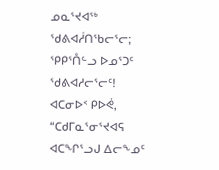ᓄᓇᕐᔪᐊᖅ ᖁᕕᐊᓲᑎᖃᓕᕐᓕ; ᕿᑭᕐᑍᓪᓗ ᐅᓄᕐᑐᑦ ᖁᕕᐊᓱᓕᕐᓕᑦ!
ᐊᑕᓂᐅᑉ ᑭᐅᕚ, “ᑕᑯᒥᓇᕐᓂᕐᔪᐊᕋ ᐊᑕᖏᕐᓗᒍ ᐃᓕᖕᓄᑦ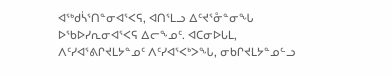ᐊᖅᑯᓵᕐᑎᓐᓂᐊᕐᐸᕋ, ᐊᑎᕐᒪᓗ ᐃᑦᔪᕐᓁᓐᓂᖓ ᐅᖃᐅᓯᕆᓂᐊᕐᐸᕋ ᐃᓕᖕᓄᑦ. ᐊᑕᓂᐅᒐᒪ, ᐱᑦᓯᐊᕐᕕᒋᔪᒪᔭᓐᓄᑦ ᐱᑦᓯᐊᕐᐸᒃᐳᖓ, ᓂᑲᒋᔪᒪᔭᓐᓄᓪᓗ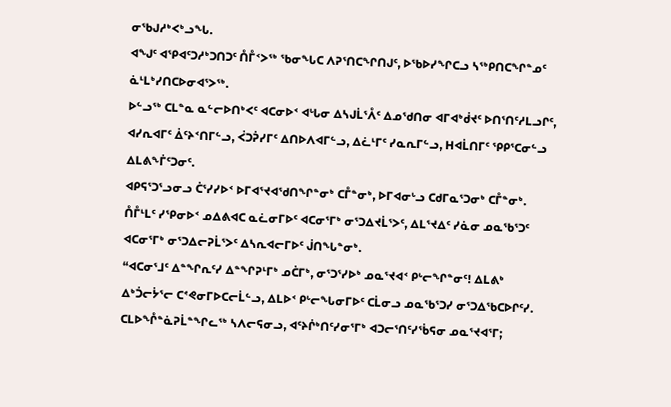ᓂᖃᒍᓱᒃᐸᒃᓗᖓ.
ᐊᖑᑦ ᐊᕿᐊᑦᑐᓱᒃᑐᑎᑐᑦ ᑍᒤᑉᐳᖅ ᖃᓂᖓᑕ ᐱᕈᕐᑎᑕᖏᑎᒍᑦ, ᐅᖃᐅᓯᖏᑕᓗ ᓴᖅᑭᑎᑕᖏᓐᓄᑦ ᓈᒻᒪᒃᓯᑎᑕᐅᓂᐊᕐᐳᖅ.
ᐅᓪᓗᖅ ᑕᒪᓐᓇ ᓇᓪᓕᐅᑎᒃᐸᑦ ᐊᑕᓂᐅᑉ ᐊᒡᒐᓂ ᐃᓴᒍᒫᕐᐰᑦ ᐃᓄᖁᑎᓂ ᐊᒥᐊᒃᑰᔪᑦ ᐅᑎᕐᑎᑦᓱᒪᓗᒋᑦ, ᐊᓯᕆᐊᒥᑦ ᐄᑦᔨᑉᑎᒥᓪᓗ, ᐹᑐᕉᓯᒥᑦ ᐃᑎᐅᐱᐊᒥᓪᓗ, ᐃᓛᒻᒥᑦ ᓯᓇᕆᒥᓪᓗ, ᕼᐊᒫᑎᒥᑦ ᕿᑭᕐᑕᓂᓪᓗ ᐃᒪᕕᖕᒦᑦᑐᓂᑦ.
ᐊᑭᕋᕐᑐᕐᓗᓂᓗ ᑖᕐᓯᓯᐅᑉ ᐅᒥᐊᕐᔪᐊᖁᑎᖏᓐᓂᒃ ᑕᒤᓐᓂᒃ, ᐅᒥᐊᓂᒡᓗ ᑕᑯᒥᓇᕐᑐᓂᒃ ᑕᒤᓐᓂᒃ.
ᑍᒤᒻᒪᑦ ᓯᕿᓂᐅᑉ ᓄᐃᕕᐊᑕ ᓇᓛᓂᒥᐅᑦ ᐊᑕᓂᕐᒥᒃ ᓂᕐᑐᐃᔪᒫᕐᐳᑦ, ᐃᒪᕐᔪᐃᑦ ᓯᓈᓂ ᓄᓇᖃᕐᑐᑦ ᐊᑕᓂᕐᒥᒃ ᓂᕐᑐᐃᓕᕈᒫᕐᐳᑦ ᐃᓴᕆᐊᓕᒥᐅᑦ ᒎᑎᖓᓐᓂᒃ.
“ᐊᑕᓂᕐᒧᑦ ᐃᓐᖏᕆᑦᓯ ᐃᓐᖏᕈᒻᒥᒃ ᓄᑖᒥᒃ, ᓂᕐᑐᕐᓯᐅᒃ ᓄᓇᕐᔪᐊᑉ ᑭᒡᓕᖏᓐᓂᑦ! ᐃᒪᕕᒃ ᐃᒃᑑᓕᔮᕐᓕ ᑕᕝᕙᓂᒥᐅᑕᓕᒫᓪᓗ, ᐃᒪᐅᑉ ᑭᒡᓕᖓᓂᒥᐅᑦ ᑕᒫᓂᓗ ᓄᓇᖃᕐᑐᓯ ᓂᕐᑐᐃᖃᑕᐅᒋᑦᓯ.
ᑕᒪᐅᖎᓐᓈᕈᒫᓐᖏᓚᖅ ᓴᐱᓕᕋᓂᓗ, ᐊᑦᔨᒌᒃᑎᑦᓯᓂᕐᒥᒃ ᐊᑐᓕᕐᑎᑦᓯᖄᕋᓂ ᓄᓇᕐᔪᐊᕐᒥ;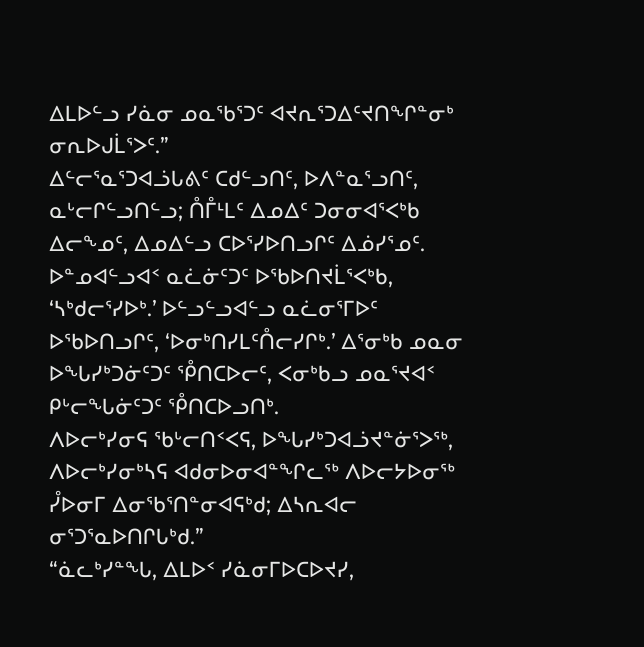ᐃᒪᐅᓪᓗ ᓯᓈᓂ ᓄᓇᖃᕐᑐᑦ ᐊᔪᕆᕐᑐᐃᑦᔪᑎᖏᓐᓂᒃ ᓂᕆᐅᒍᒫᕐᐳᑦ.”
ᐃᓪᓕᕐᓇᕐᑐᐊᓘᒐᕕᑦ ᑕᑯᓪᓗᑎᑦ, ᐅᐱᓐᓇᕐᓗᑎᑦ, ᓇᒡᓕᒋᓪᓗᑎᓪᓗ; ᑍᒤᒻᒪᑦ ᐃᓄᐃᑦ ᑐᓂᓂᐊᕐᐸᒃᑲ ᐃᓕᖕᓄᑦ, ᐃᓄᐃᓪᓗ ᑕᐅᕐᓯᐅᑎᓗᒋᑦ ᐃᓅᓯᕐᓄᑦ.
ᐅᓐᓄᐊᓪᓗᐊᑉ ᓇᓛᓃᑦᑐᑦ ᐅᖃᐅᑎᔪᒫᕐᐸᒃᑲ, ‘ᓴᒃᑯᓕᕐᓯᐅᒃ.’ ᐅᓪᓗᓪᓗᐊᓪᓗ ᓇᓛᓂᕐᒥᐅᑦ ᐅᖃᐅᑎᓗᒋᑦ, ‘ᐅᓂᒃᑎᓯᒪᑦᑍᓕᓯᒋᒃ.’ ᐃᕐᓂᒃᑲ ᓄᓇᓂ ᐅᖓᓯᒃᑐᓃᑦᑐᑦ ᕾᑎᑕᐅᓕᑦ, ᐸᓂᒃᑲᓗ ᓄᓇᕐᔪᐊᑉ ᑭᒡᓕᖓᓃᑦᑐᑦ ᕾᑎᑕᐅᓗᑎᒃ.
ᐱᐅᓕᒃᓯᓂᕋ ᖃᒡᓕᑎᑉᐸᕋ, ᐅᖓᓯᒃᑐᐊᓘᔪᓐᓃᕐᐳᖅ, ᐱᐅᓕᒃᓯᓂᒃᓴᕋ ᐊᑯᓂᐅᓂᐊᓐᖏᓚᖅ ᐱᐅᓕᔭᐅᓂᖅ ᓮᐅᓂᒥ ᐃᓂᖃᕐᑎᓐᓂᐊᕋᒃᑯ; ᐃᓴᕆᐊᓕ ᓂᕐᑐᕐᓇᐅᑎᒋᒐᒃᑯ.”
“ᓈᓚᒃᓯᓐᖓ, ᐃᒪᐅᑉ ᓯᓈᓂᒥᐅᑕᐅᔪᓯ,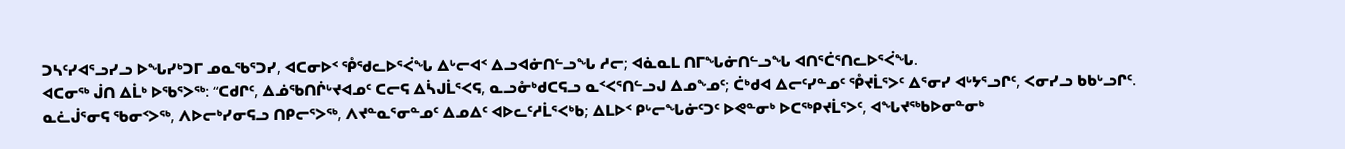ᑐᓴᑦᓯᐊᕐᓗᓯᓗ ᐅᖓᓯᒃᑐᒥ ᓄᓇᖃᕐᑐᓯ, ᐊᑕᓂᐅᑉ ᕾᖁᓚᐅᕐᐹᖓ ᐃᒡᓕᐊᑉ ᐃᓗᐊᓃᑎᓪᓗᖓ ᓱᓕ; ᐊᓈᓇᒪ ᑎᒥᖓᓃᑎᓪᓗᖓ ᐊᑎᕐᑖᕐᑎᓚᐅᕐᐹᖓ.
ᐊᑕᓂᖅ ᒎᑎ ᐃᒫᒃ ᐅᖃᕐᐳᖅ: “ᑕᑯᒋᑦ, ᐃᓅᖃᑎᒌᒡᔪᐊᓄᑦ ᑕᓕᕋ ᐃᓵᒍᒫᕐᐸᕋ, ᓇᓗᓁᒃᑯᑕᕋᓗ ᓇᑉᐸᕐᑎᓪᓗᒍ ᐃᓄᖕᓄᑦ; ᑖᒃᑯᐊ ᐃᓕᑦᓯᓐᓄᑦ ᕾᔪᒫᕐᐳᑦ ᐃᕐᓂᓯ ᐊᒡᔭᕐᓗᒋᑦ, ᐸᓂᓯᓗ ᑲᑲᒡᓗᒋᑦ.
ᓇᓛᒎᕐᓂᕋ ᖃᓂᑉᐳᖅ, ᐱᐅᓕᒃᓯᓂᕋᓗ ᑎᑭᓕᕐᐳᖅ, ᐱᔪᓐᓇᕐᓂᓐᓄᑦ ᐃᓄᐃᑦ ᐊᐅᓚᑦᓱᒫᕐᐸᒃᑲ; ᐃᒪᐅᑉ ᑭᒡᓕᖓᓃᑦᑐᑦ ᐅᕙᓐᓂᒃ ᐅᑕᖅᑭᔪᒫᕐᐳᑦ, ᐊᖓᔪᖅᑲᐅᓂᓐᓂᒃ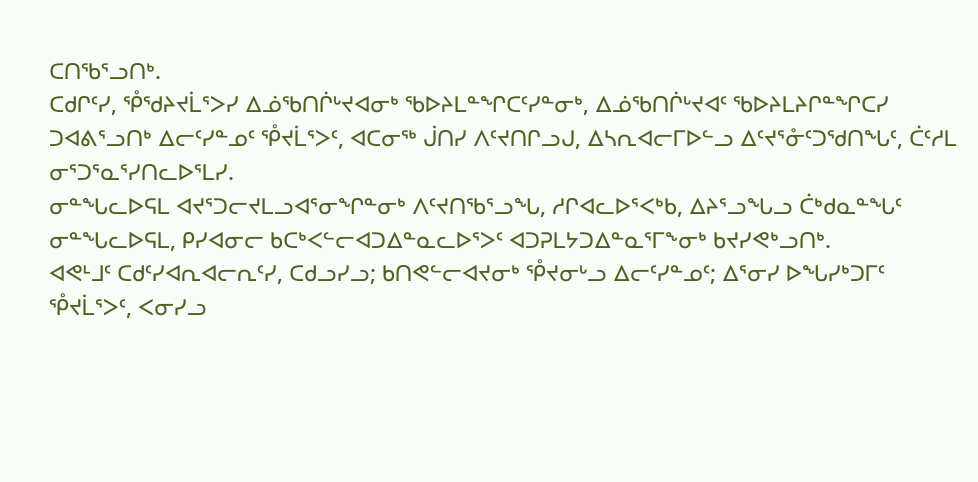ᑕᑎᖃᕐᓗᑎᒃ.
ᑕᑯᒋᑦᓯ, ᕾᖁᔨᔪᒫᕐᐳᓯ ᐃᓅᖃᑎᒌᒡᔪᐊᓂᒃ ᖃᐅᔨᒪᓐᖏᑕᑦᓯᓐᓂᒃ, ᐃᓅᖃᑎᒌᒡᔪᐊᑦ ᖃᐅᔨᒪᔨᒋᓐᖏᑕᓯ ᑐᐊᕕᕐᓗᑎᒃ ᐃᓕᑦᓯᓐᓄᑦ ᕾᔪᒫᕐᐳᑦ, ᐊᑕᓂᖅ ᒎᑎᓯ ᐱᑦᔪᑎᒋᓗᒍ, ᐃᓴᕆᐊᓕᒥᐅᓪᓗ ᐃᑦᔪᕐᓁᑦᑐᖁᑎᖓᑦ, ᑖᑦᓱᒪ ᓂᕐᑐᕐᓇᕐᓯᑎᓚᐅᕐᒪᓯ.
ᓂᓐᖓᓚᐅᕋᒪ ᐊᔪᕐᑐᓕᔪᒪᓗᐊᕐᓂᖏᓐᓂᒃ ᐱᑦᔪᑎᖃᕐᓗᖓ, ᓱᒋᐊᓚᐅᕐᐸᒃᑲ, ᐃᔨᕐᓗᖓᓗ ᑖᒃᑯᓇᓐᖓᑦ ᓂᓐᖓᓚᐅᕋᒪ, ᑭᓯᐊᓂᓕ ᑲᑕᒃᐸᓪᓕᐊᑐᐃᓐᓇᓚᐅᕐᐳᑦ ᐊᑐᕈᒪᔭᑐᐃᓐᓇᕐᒥᖕᓂᒃ ᑲᔪᓯᕙᒃᓗᑎᒃ.
ᐊᕙᒻᒧᑦ ᑕᑯᑦᓯᐊᕆᐊᓕᕆᑦᓯ, ᑕᑯᓗᓯᓗ; ᑲᑎᕙᓪᓕᐊᔪᓂᒃ ᕾᔪᓂᒡᓗ ᐃᓕᑦᓯᓐᓄᑦ; ᐃᕐᓂᓯ ᐅᖓᓯᒃᑐᒥᑦ ᕾᔪᒫᕐᐳᑦ, ᐸᓂᓯᓗ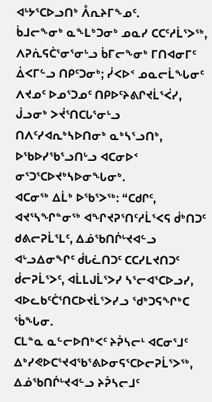ᐊᒡᔭᕐᑕᐅᓗᑎᒃ ᐰᕆᔨᒥᖕᓄᑦ.
ᑳᒧᓕᖕᓂᒃ ᓇᖕᒪᒃᑐᓂᒃ ᓄᓇᓯ ᑕᑕᑦᓱᒫᕐᐳᖅ, ᐱᕈᕇᕋᑖᕐᓂᕐᓂᒡᓗ ᑳᒥᓕᖕᓂᒃ ᒥᑎᐊᓂᒥᑦ ᐄᐸᒥᓪᓗ ᑎᑭᑦᑐᓂᒃ; ᓰᐸᐅᑉ ᓄᓇᓕᒫᖓᓂᑦ ᐱᔪᓄᑦ ᐅᓄᕐᑐᓄᑦ ᑎᑭᐅᑦᔨᕕᒋᔪᒫᕐᐹᓯ, ᒎᓗᓂᒃ ᐳᔫᕐᑎᑕᒐᕐᓂᒡᓗ ᑎᐱᑦᓯᐊᕆᒃᓴᐅᑎᓂᒃ ᓇᒃᓴᕐᓗᑎᒃ, ᐅᖃᐅᓯᖃᕐᓗᑎᒡᓗ ᐊᑕᓂᐅᑉ ᓂᕐᑐᕐᑕᐅᔪᒃᓴᐅᓂᖓᓂᒃ.
ᐊᑕᓂᖅ ᐃᒫᒃ ᐅᖃᕐᐳᖅ: “ᑕᑯᒋᑦ, ᐊᔪᕐᓴᖏᓐᓂᖅ ᐊᖏᔪᕈᕐᑎᑦᓱᒫᕐᐸᕋ ᑰᒃᑎᑐᑦ ᑯᕕᓕᕈᒫᕐᒪᑦ, ᐃᓅᖃᑎᒌᒡᔪᐊᓪᓗ ᐊᒡᓗᐃᓂᖏᑦ ᑰᒐᓛᑎᑐᑦ ᑕᑕᓯᒪᔪᑎᑐᑦ ᑰᓕᕈᒫᕐᐳᑦ, ᐊᒫᒪᒍᒫᕐᐳᓯ ᓴᕐᓕᐊᕐᑕᐅᓗᓯ, ᐊᐅᓚᑲᑦᑖᕐᑎᑕᐅᔪᒫᕐᐳᓯᓗ ᖁᒃᑐᕋᖏᒃᑕ ᖄᖓᓂ.
ᑕᒪᓐᓇ ᓇᓪᓕᐅᑎᒃᐸᑦ ᔨᕉᓴᓕᒻ ᐊᑕᓂᕐᒧᑦ ᐃᒃᓯᕙᐅᑕᕐᔪᐊᖃᕐᕕᐅᓂᕋᕐᑕᐅᓕᕈᒫᕐᐳᖅ, ᐃᓅᖃᑎᒌᒡᔪᐊᓪᓗ ᔨᕉᓴᓕᒧᑦ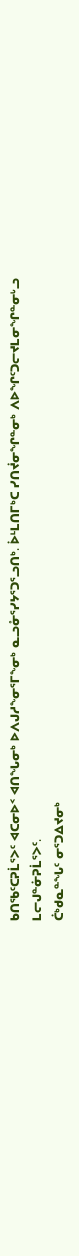ᑲᑎᖃᑦᑕᕈᒫᕐᐳᑦ ᐊᑕᓂᐅᑉ ᐊᑎᖓᓂᒃ ᐅᐱᒍᓱᖕᓂᕐᒥᖕᓂᒃ ᓇᓗᓁᕐᓯᔭᕐᑐᕐᓗᑎᒃ. ᐆᒻᒪᑎᒥᒃᑕ ᓯᑎᔫᓂᖏᓐᓂᒃ ᐱᐅᖏᑦᑐᓕᔪᒪᓂᖏᓐᓂᒡᓗ ᒪᓕᒍᓐᓃᕈᒫᕐᐳᑦ.
ᑖᒃᑯᓇᓐᖓᑦ ᓂᕐᑐᐃᔪᓂᒃ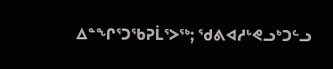ᐃᓐᖏᕐᑐᖃᕈᒫᕐᐳᖅ; ᖁᕕᐊᓱᒡᕙᓗᒃᑐᓪᓗ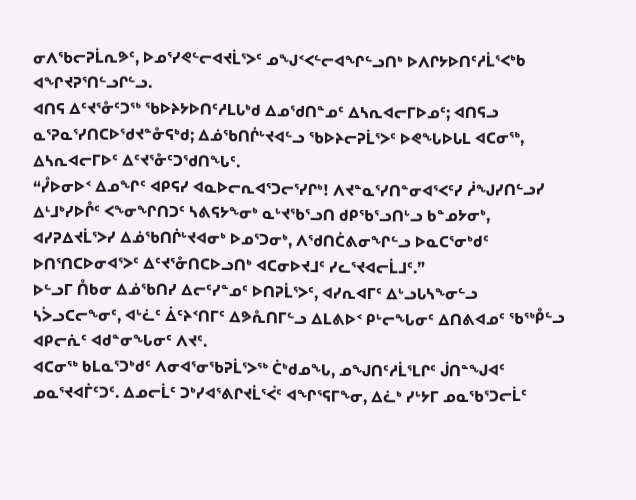ᓂᐱᖃᓕᕈᒫᕆᕗᑦ, ᐅᓄᕐᓯᕙᓪᓕᐊᔪᒫᕐᐳᑦ ᓄᖑᑉᐸᓪᓕᐊᖏᓪᓗᑎᒃ ᐅᐱᒋᔭᐅᑎᑦᓱᒫᕐᐸᒃᑲ ᐊᖏᔪᕈᕐᑎᓪᓗᒋᓪᓗ.
ᐊᑎᕋ ᐃᑦᔪᕐᓁᑦᑐᖅ ᖃᐅᔨᔭᐅᑎᑦᓱᒪᒐᒃᑯ ᐃᓄᖁᑎᓐᓄᑦ ᐃᓴᕆᐊᓕᒥᐅᓄᑦ; ᐊᑎᕋᓗ ᓇᕐᕈᓇᕐᓯᑎᑕᐅᖁᔪᓐᓁᕋᒃᑯ; ᐃᓅᖃᑎᒌᒡᔪᐊᓪᓗ ᖃᐅᔨᓕᕈᒫᕐᐳᑦ ᐅᕙᖓᐅᒐᒪ ᐊᑕᓂᖅ, ᐃᓴᕆᐊᓕᒥᐅᑦ ᐃᑦᔪᕐᓁᑦᑐᖁᑎᖓᑦ.
“ᓮᐅᓂᐅᑉ ᐃᓄᖏᑦ ᐊᑭᕋᓯ ᐊᓇᐅᓕᕆᐊᕐᑐᓕᕐᓯᒋᒃ! ᐱᔪᓐᓇᕐᓯᑎᓐᓂᐊᕐᐸᑦᓯ ᓲᖑᓯᑎᓪᓗᓯ ᐃᒻᒧᒃᓯᐅᒊᑦ ᐸᖕᓂᖏᑎᑐᑦ ᓴᕕᕋᔭᖕᓂᒃ ᓇᒡᔪᖃᕐᓗᑎ ᑯᑭᖃᕐᓗᑎᒡᓗ ᑲᓐᓄᔭᓂᒃ, ᐊᓯᕈᐃᔪᒫᕐᐳᓯ ᐃᓅᖃᑎᒌᒡᔪᐊᓂᒃ ᐅᓄᕐᑐᓂᒃ, ᐱᖁᑎᑖᕕᓂᖏᓪᓗ ᐅᓇᑕᕐᓂᒃᑯᑦ ᐅᑎᕐᑎᑕᐅᓂᐊᕐᐳᑦ ᐃᑦᔪᕐᓁᑎᑕᐅᓗᑎᒃ ᐊᑕᓂᐅᔪᒧᑦ ᓯᓚᕐᔪᐊᓕᒫᒧᑦ.”
ᐅᓪᓗᒥ ᑍᑲᓂ ᐃᓅᖃᑎᓯ ᐃᓕᑦᓯᓐᓄᑦ ᐅᑎᕈᒫᕐᐳᑦ, ᐊᓯᕆᐊᒥᑦ ᐃᒡᓗᒐᓴᖕᓂᓪᓗ ᓴᐴᓗᑕᓕᖕᓂᑦ, ᐊᒡᓛᑦ ᐄᑦᔨᑉᑎᒥᑦ ᐃᕗᕅᑎᒥᓪᓗ ᐃᒪᕕᐅᑉ ᑭᒡᓕᖓᓂᑦ ᐃᑎᕕᐊᓄᑦ ᖃᖅᑬᓪᓗ ᐊᑭᓕᕇᑦ ᐊᑯᓐᓂᖓᓂᑦ ᐱᔪᑦ.
ᐊᑕᓂᖅ ᑲᒪᓇᕐᑐᒃᑯᑦ ᐱᓂᐊᕐᓂᖃᕈᒫᕐᐳᖅ ᑖᒃᑯᓄᖓ, ᓄᖑᑎᑦᓱᒫᕐᒪᒋᑦ ᒎᑎᓐᖑᐊᑦ ᓄᓇᕐᔪᐊᒦᑦᑐᑦ. ᐃᓄᓕᒫᑦ ᑐᒃᓯᐊᕐᕕᒋᔪᒫᕐᐹᑦ ᐊᖏᕐᕋᒥᖕᓂ, ᐃᓛᒃ ᓯᒡᔭᒥ ᓄᓇᖃᕐᑐᓕᒫᑦ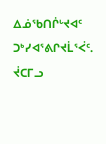ᐃᓅᖃᑎᒌᒡᔪᐊᑦ ᑐᒃᓯᐊᕐᕕᒋᔪᒫᕐᐹᑦ.
ᔫᑕᒥᓗ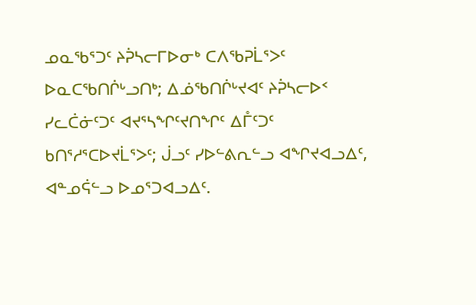ᓄᓇᖃᕐᑐᑦ ᔨᕉᓴᓕᒥᐅᓂᒃ ᑕᐱᖃᕈᒫᕐᐳᑦ ᐅᓇᑕᖃᑎᒌᒡᓗᑎᒃ; ᐃᓅᖃᑎᒌᒡᔪᐊᑦ ᔨᕉᓴᓕᐅᑉ ᓯᓚᑖᓃᑦᑐᑦ ᐊᔪᕐᓴᖏᑦᔪᑎᖏᑦ ᐃᒤᑦᑐᑦ ᑲᑎᕐᓱᕐᑕᐅᔪᒫᕐᐳᑦ; ᒎᓗᑦ ᓯᐅᓪᕕᕆᓪᓗ ᐊᖏᔪᐊᓗᐃᑦ, ᐊᓐᓄᕌᓪᓗ ᐅᓄᕐᑐᐊᓗᐃᑦ.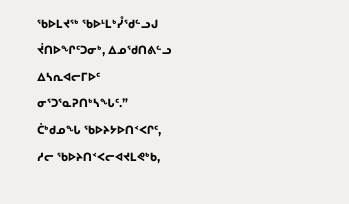ᖃᐅᒪᔪᖅ ᖃᐅᒻᒪᒃᓮᖁᓪᓗᒍ ᔫᑎᐅᖏᑦᑐᓂᒃ, ᐃᓄᖁᑎᕕᓪᓗ ᐃᓴᕆᐊᓕᒥᐅᑦ ᓂᕐᑐᕐᓇᕈᑎᒃᓴᖓᑦ.”
ᑖᒃᑯᓄᖓ ᖃᐅᔨᔭᐅᑎᑉᐸᒋᑦ, ᓱᓕ ᖃᐅᔨᑎᑉᐸᓕᐊᔪᒪᕙᒃᑲ,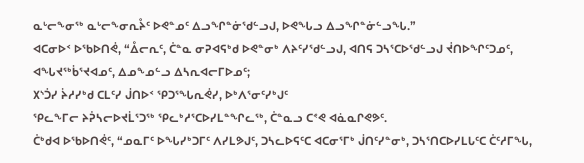ᓇᒡᓕᖕᓂᖅ ᓇᒡᓕᖕᓂᕆᔧᑦ ᐅᕙᓐᓄᑦ ᐃᓗᖏᓐᓃᖁᓪᓗᒍ, ᐅᕙᖓᓗ ᐃᓗᖏᓐᓃᓪᓗᖓ.”
ᐊᑕᓂᐅᑉ ᐅᖃᐅᑎᕚ, “ᐂᓕᕆᑦ, ᑖᓐᓇ ᓂᕈᐊᕋᒃᑯ ᐅᕙᓐᓂᒃ ᐱᔨᑦᓯᖁᓪᓗᒍ, ᐊᑎᕋ ᑐᓴᕐᑕᐅᖁᓪᓗᒍ ᔫᑎᐅᖏᑦᑐᓄᑦ, ᐊᖓᔪᖅᑳᕐᔪᐊᓄᑦ, ᐃᓄᖕᓄᓪᓗ ᐃᓴᕆᐊᓕᒥᐅᓄᑦ;
᙭ᔅᑑᓯ ᔩᓱᓯᒃᑯ ᑕᒪᑦᓯ ᒎᑎᐅᑉ ᕿᑐᕐᖓᕆᕚᓯ, ᐅᒃᐱᕐᓂᑦᓯᒃᒍᑦ
ᕿᓚᖕᒥᓕ ᔨᕉᓴᓕᐅᔪᒫᕐᑐᖅ ᕿᓚᒃᓱᕐᑕᐅᓯᒪᓐᖏᓚᖅ, ᑖᓐᓇᓗ ᑕᕝᕙ ᐊᓈᓇᒋᕙᕗᑦ.
ᑖᒃᑯᐊ ᐅᖃᐅᑎᕚᑦ, “ᓄᓇᒥᑦ ᐅᖓᓯᒃᑐᒥᑦ ᐱᓯᒪᕗᒍᑦ, ᑐᓴᓚᐅᕋᑦᑕ ᐊᑕᓂᕐᒥᒃ ᒎᑎᑦᓯᓐᓂᒃ, ᑐᓴᕐᑎᑕᐅᓯᒪᒐᑦᑕ ᑖᑦᓱᒥᖓ,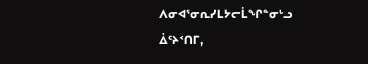ᐱᓂᐊᕐᓂᕆᓯᒪᔭᓕᒫᖏᓐᓂᒡᓗ ᐄᑦᔨᑉᑎᒥ,